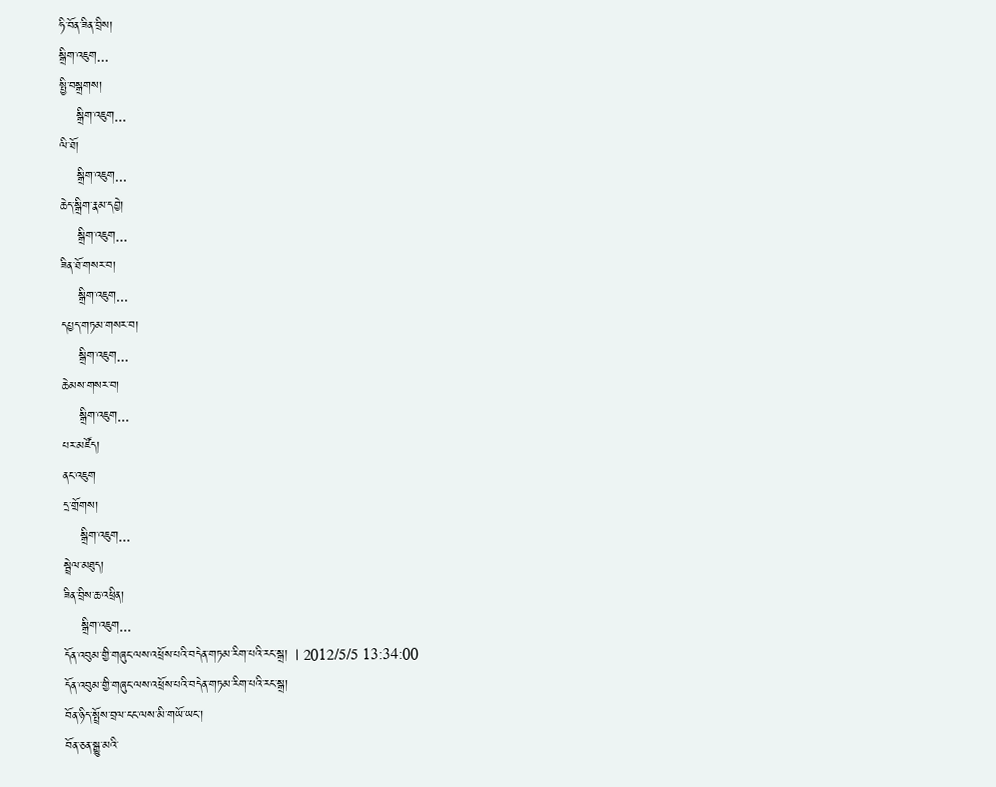ཧི་བོན་ཟིན་བྲིས།
སྒྲིག་འཇུག...
སྤྱི་བསྒྲགས།
    སྒྲིག་འཇུག...
ལི་ཐོ།
    སྒྲིག་འཇུག...
ཆེད་སྒྲིག་རྣམ་དབྱེ།
    སྒྲིག་འཇུག...
ཟིན་ཐོ་གསར་བ།
    སྒྲིག་འཇུག...
དཔྱད་གཏམ་གསར་བ།
    སྒྲིག་འཇུག...
ཆེམས་གསར་བ།
    སྒྲིག་འཇུག...
པར་མཛོད།
ནང་འཇུག
དྲ་གྲོགས།
    སྒྲིག་འཇུག...
སྦྲེལ་མཐུད།
ཟིན་བྲིས་ཆ་འཕྲིན།
    སྒྲིག་འཇུག...
དོན་འབུམ་གྱི་གཞུང་ལས་འཕྲོས་པའི་བདེན་གཏམ་རིག་པའི་རང་སྒྲ།  | 2012/5/5 13:34:00
དོན་འབུམ་གྱི་གཞུང་ལས་འཕྲོས་པའི་བདེན་གཏམ་རིག་པའི་རང་སྒྲ།
བོན་ཉིད་སྤྲོས་བྲལ་ངང་ལས་མི་གཡོ་ཡང་།
བོན་ཅན་སྒྱུ་མའི་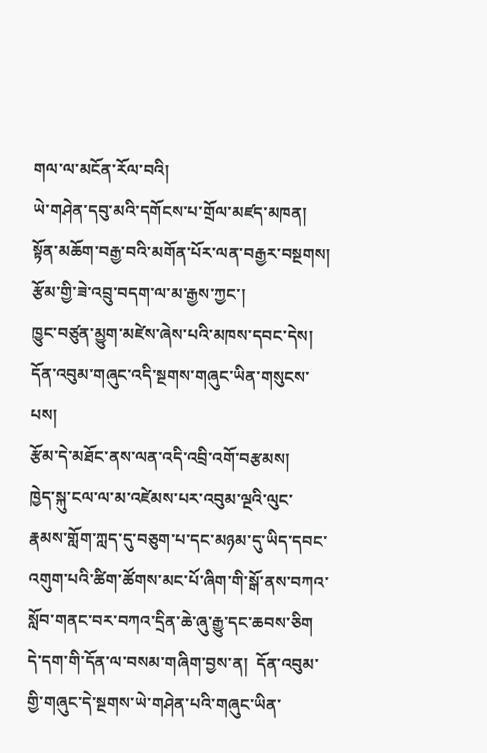གལ་ལ་མངོན་རོལ་བའི།
ཡེ་གཤེན་དབུ་མའི་དགོངས་པ་གྲོལ་མཛད་མཁན།
སྟོན་མཆོག་བརྒྱ་བའི་མགོན་པོར་ལན་བརྒྱར་བསྔགས།
རྩོམ་གྱི་ཟེ་འབྲུ་བདག་ལ་མ་རྒྱས་ཀྱང་།
ཁྱུང་བཙུན་མྱུག་མཛེས་ཞེས་པའི་མཁས་དབང་དེས།
དོན་འབུམ་གཞུང་འདི་སྔགས་གཞུང་ཡིན་གསུངས་པས།
རྩོམ་དེ་མཐོང་ནས་ལན་འདི་འབྲི་འགོ་བརྩམས།
ཁྱེད་སྐུ་ངལ་ལ་མ་འཛེམས་པར་འབུམ་ལྔའི་ལུང་རྣམས་གློག་ཀླད་དུ་བཅུག་པ་དང་མཉམ་དུ་ཡིད་དབང་འགུག་པའི་ཚིག་ཚོགས་མང་པོ་ཞིག་གི་སྒོ་ནས་བཀའ་སློབ་གནང་བར་བཀའ་དྲིན་ཆེ་ཞུ་རྒྱུ་དང་ཆབས་ཅིག དེ་དག་གི་དོན་ལ་བསམ་གཞིག་བྱས་ན།  དོན་འབུམ་གྱི་གཞུང་དེ་སྔགས་ཡེ་གཤེན་པའི་གཞུང་ཡིན་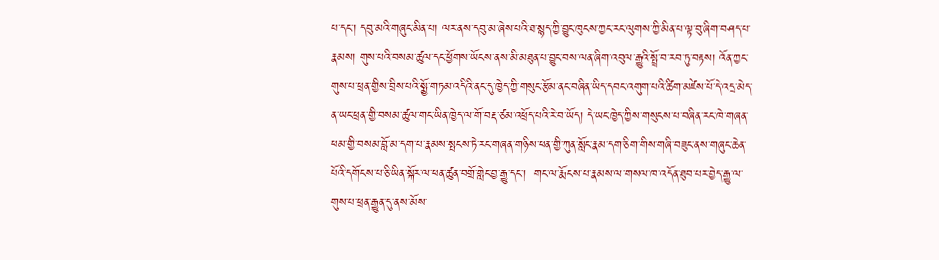པ་དང་། དབུ་མའི་གཞུང་མིན་པ། ལར་ནས་དབུ་མ་ཞེས་པའི་ཐ་སྙད་ཀྱི་བྱུང་ཁུངས་ཀྱང་རང་ལུགས་ཀྱི་མིན་པ་ལྟ་བུ་ཞིག་བཤད་པ་རྣམས། གུས་པའི་བསམ་ཚུལ་དང་ཕྱོགས་ཡོངས་ནས་མི་མཐུན་པ་བྱུང་བས་ལན་ཞིག་འབུལ་རྒྱུའི་སྤྲོ་བ་རབ་ཏུ་བརྟས། འོན་ཀྱང་གུས་པ་ཕྲན་གྱིས་བྲིས་པའི་སྨྱོ་གཏམ་འདིའི་ནང་དུ་ཁྱེད་ཀྱི་གསུང་རྩོམ་ནང་བཞིན་ཡིད་དབང་འགུག་པའི་ཚིག་མཛེས་པོ་དེ་འདྲ་མེད་ན་ཡང་ཕྲན་གྱི་བསམ་ཚུལ་གང་ཡིན་ཁྱེད་ལ་གོ་བརྡ་ཙམ་འཕྲོད་པའི་རེ་བ་ཡོད། དེ་ཡང་ཁྱེད་ཀྱིས་གསུངས་པ་བཞིན་རང་ཁེ་གཞན་ཕམ་གྱི་བསམ་བློ་མ་དག་པ་རྣམས་སྤངས་ཏེ་རང་གཞན་གཉིས་ཕན་གྱི་ཀུན་སློང་རྣམ་དག་ཅིག་གིས་གཞི་བཟུང་ནས་གཞུང་ཆེན་པོའི་དགོངས་པ་ཅི་ཡིན་སྐོར་ལ་ཕན་ཚུན་བགྲོ་གླེང་བྱ་རྒྱུ་དང་།  གང་ལ་རྨོངས་པ་རྣམས་ལ་གསལ་ཁ་འདོན་ཐུབ་པར་བྱེད་རྒྱུ་ལ་གུས་པ་ཕྲན་རྒྱུན་དུ་ནས་མོས་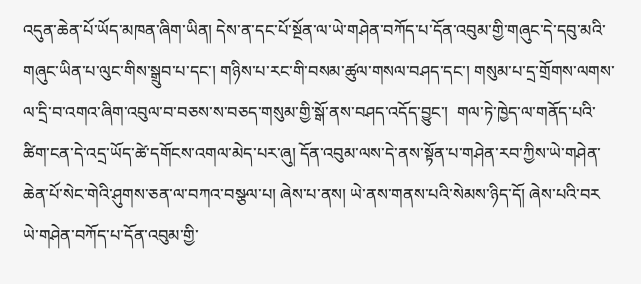འདུན་ཆེན་པོ་ཡོད་མཁན་ཞིག་ཡིན། དེས་ན་དང་པོ་སྔོན་ལ་ཡེ་གཤེན་བཀོད་པ་དོན་འབུམ་གྱི་གཞུང་དེ་དབུ་མའི་གཞུང་ཡིན་པ་ལུང་གིས་སྒྲུབ་པ་དང་། གཉིས་པ་རང་གི་བསམ་ཚུལ་གསལ་བཤད་དང་། གསུམ་པ་དྲ་གྲོགས་ལགས་ལ་དྲི་བ་འགའ་ཞིག་འབུལ་བ་བཅས་ས་བཅད་གསུམ་གྱི་སྒོ་ནས་བཤད་འདོད་བྱུང་།  གལ་ཏེ་ཁྱེད་ལ་གནོད་པའི་ཚིག་ངན་དེ་འདྲ་ཡོད་ཚེ་དགོངས་འགལ་མེད་པར་ཞུ། དོན་འབུམ་ལས་དེ་ནས་སྟོན་པ་གཤེན་རབ་ཀྱིས་ཡེ་གཤེན་ཆེན་པོ་སེང་གེའི་ཤུགས་ཅན་ལ་བཀའ་བསྩལ་པ། ཞེས་པ་ནས། ཡེ་ནས་གནས་པའི་སེམས་ཉིད་དོ། ཞེས་པའི་བར ཡེ་གཤེན་བཀོད་པ་དོན་འབུམ་གྱི་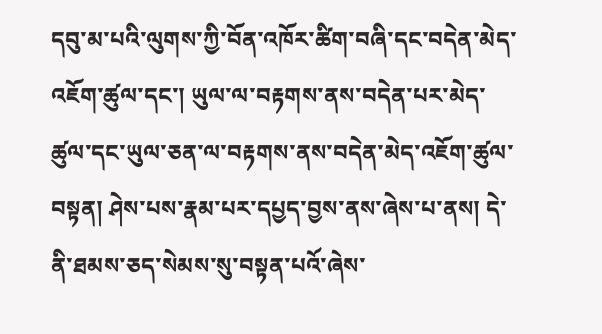དབུ་མ་པའི་ལུགས་ཀྱི་བོན་འཁོར་ཚིག་བཞི་དང་བདེན་མེད་འཇོག་ཚུལ་དང་། ཡུལ་ལ་བརྟགས་ནས་བདེན་པར་མེད་ཚུལ་དང་ཡུལ་ཅན་ལ་བརྟགས་ནས་བདེན་མེད་འཇོག་ཚུལ་བསྟན། ཤེས་པས་རྣམ་པར་དཔྱད་བྱས་ནས་ཞེས་པ་ནས། དེ་ནི་ཐམས་ཅད་སེམས་སུ་བསྟན་པའོ་ཞེས་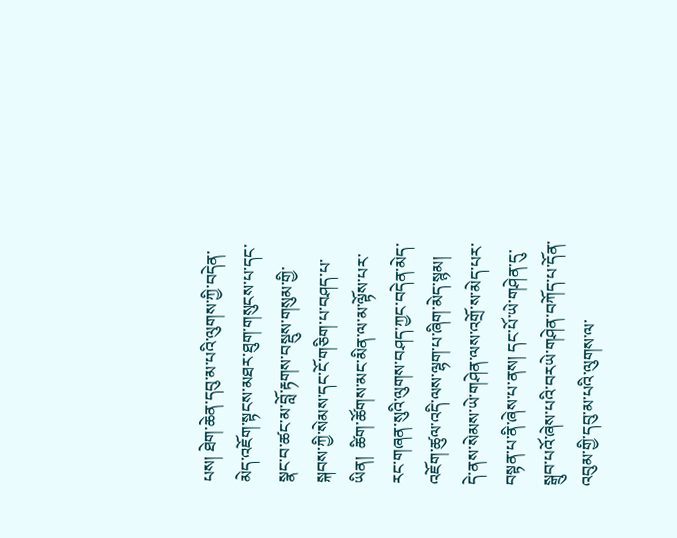པས། ཐེག་ཆེན་དབུ་མ་པའི་ལུགས་ཀྱི་བདེན་མེད་འཇོག་སྟངས་མཐར་ཐུག་གསུངས་པ་དང་སྣང་བ་ཚང་མ་བློ་རྟགས་བསྡུས་གསུམ་གྱི་སྐབས་ཀྱི་སེམས་དང་ངོ་གཅིག་པ་བཤད་པ་ཡིན།  ཚིག་ཚོགས་མང་མིན་ལ་མ་ལྟོས་པར་རང་གཞན་སུའི་ལུགས་བཤད་ཀྱང་བདེན་མེད་འཇོག་ཚུལ་འདི་ལས་ལྷག་པ་ཞིག་མེད་སྙམ། དེ་ནས་སེམས་ཡེ་གཤེན་ལས་འགྲོ་ས་མེད་པར་བསྟན་པ་ནི་ཞེས་པ་ནས། དང་པོ་ཡེ་གཤེན་དུ་སྒྲུབ་པའོ་ཞེས་པའི་བརཡེ་གཤེན་བཀོད་པ་དོན་འབུམ་གྱི་དབུ་མ་པའི་ལུགས་ལ་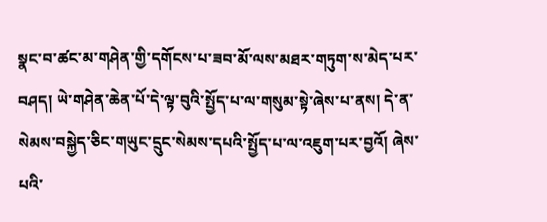སྣང་བ་ཚང་མ་གཤེན་གྱི་དགོངས་པ་ཟབ་མོ་ལས་མཐར་གཏུག་ས་མེད་པར་བཤད། ཡེ་གཤེན་ཆེན་པོ་དེ་ལྟ་བུའི་སྤྱོད་པ་ལ་གསུམ་སྟེ་ཞེས་པ་ནས། དེ་ན་སེམས་བསྐྱེད་ཅིང་གཡུང་དྲུང་སེམས་དཔའི་སྤྱོད་པ་ལ་འཇུག་པར་བྱའོ། ཞེས་པའི་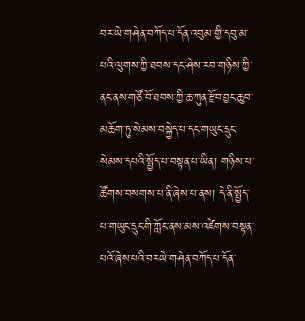བར་ཡེ་གཤེན་བཀོད་པ་དོན་འབུམ་གྱི་དབུ་མ་པའི་ལུགས་ཀྱི་ཐབས་དང་ཤེས་རབ་གཉིས་ཀྱི་ནང་ནས་གཙོ་བོ་ཐབས་ཀྱི་ཆ་ཀུན་རྫོབ་བྱང་ཆུབ་མཆོག་ཏུ་སེམས་བསྐྱེད་པ་དང་གཡུང་དྲུང་སེམས་དཔའི་སྤྱོད་པ་བསྟན་པ་ཡིན། གཉིས་པ་ཚོགས་བསགས་པ་ནི་ཞེས་པ་ནས། དེ་ནི་སྤྱོད་པ་གཡུང་དྲུང་གི་ཀློང་ནས་མས་འཛེགས་བསྟན་པའོ་ཞེས་པའི་བརཡེ་གཤེན་བཀོད་པ་དོན་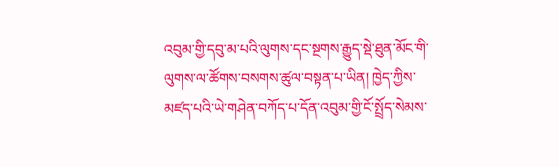འབུམ་གྱི་དབུ་མ་པའི་ལུགས་དང་སྔགས་རྒྱུད་སྡེ་ཐུན་མོང་གི་ལུགས་ལ་ཚོགས་བསགས་ཚུལ་བསྟན་པ་ཡིན། ཁྱེད་ཀྱིས་མཛད་པའི་ཡེ་གཤེན་བཀོད་པ་དོན་འབུམ་གྱི་ངོ་སྤྲོད་སེམས་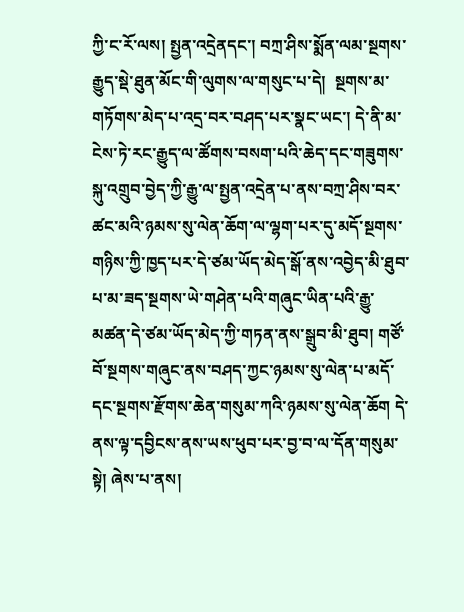ཀྱི་ང་རོ་ལས། སྤྱན་འདྲེནདང་། བཀྲ་ཤིས་སྨོན་ལམ་སྔགས་རྒྱུད་སྡེ་ཐུན་མོང་གི་ལུགས་ལ་གསུང་པ་དེ།  སྔགས་མ་གཏོགས་མེད་པ་འདྲ་བར་བཤད་པར་སྣང་ཡང་། དེ་ནི་མ་ངེས་ཏེ་རང་རྒྱུད་ལ་ཚོགས་བསག་པའི་ཆེད་དང་གཟུགས་སྐུ་འགྲུབ་བྱེད་ཀྱི་རྒྱུ་ལ་སྤྱན་འདྲེན་པ་ནས་བཀྲ་ཤིས་བར་ཚང་མའི་ཉམས་སུ་ལེན་ཆོག་ལ་ལྷག་པར་དུ་མདོ་སྔགས་གཉིས་ཀྱི་ཁྱད་པར་དེ་ཙམ་ཡོད་མེད་སྒོ་ནས་འབྱེད་མི་ཐུབ་པ་མ་ཟད་སྔགས་ཡེ་གཤེན་པའི་གཞུང་ཡིན་པའི་རྒྱུ་མཚན་དེ་ཙམ་ཡོད་མེད་ཀྱི་གཏན་ནས་སྒྲུབ་མི་ཐུབ། གཙོ་བོ་སྔགས་གཞུང་ནས་བཤད་ཀྱང་ཉམས་སུ་ལེན་པ་མདོ་དང་སྔགས་རྫོགས་ཆེན་གསུམ་ཀའི་ཉམས་སུ་ལེན་ཆོག དེ་ནས་ལྟ་དབྱིངས་ནས་ཡས་ཕུབ་པར་བྱ་བ་ལ་དོན་གསུམ་སྟེ། ཞེས་པ་ནས།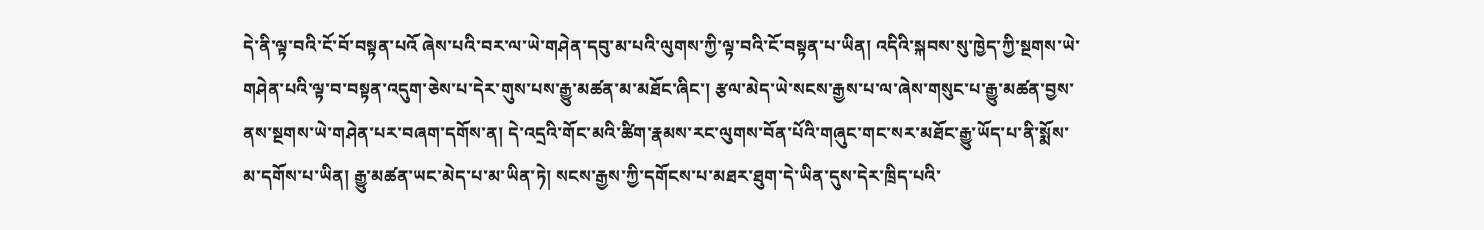དེ་ནི་ལྟ་བའི་ངོ་བོ་བསྟན་པའོ ཞེས་པའི་བར་ལ་ཡེ་གཤེན་དབུ་མ་པའི་ལུགས་ཀྱི་ལྟ་བའི་ངོ་བསྟན་པ་ཡིན། འདིའི་སྐབས་སུ་ཁྱེད་ཀྱི་སྔགས་ཡེ་གཤེན་པའི་ལྟ་བ་བསྟན་འདུག་ཅེས་པ་དེར་གུས་པས་རྒྱུ་མཚན་མ་མཐོང་ཞིང་། རྩལ་མེད་ཡེ་སངས་རྒྱས་པ་ལ་ཞེས་གསུང་པ་རྒྱུ་མཚན་བྱས་ནས་སྔགས་ཡེ་གཤེན་པར་བཞག་དགོས་ན། དེ་འདྲའི་གོང་མའི་ཚིག་རྣམས་རང་ལུགས་བོན་པོའི་གཞུང་གང་སར་མཐོང་རྒྱུ་ཡོད་པ་ནི་སྨོས་མ་དགོས་པ་ཡིན། རྒྱུ་མཚན་ཡང་མེད་པ་མ་ཡིན་ཏེ། སངས་རྒྱས་ཀྱི་དགོངས་པ་མཐར་ཐུག་དེ་ཡིན་དུས་དེར་ཁྲིད་པའི་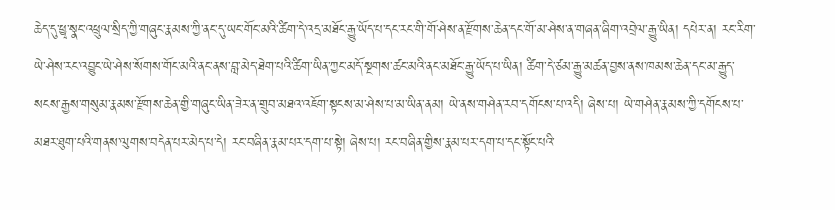ཆེད་དུ་ཕྱྭ་སྣང་འཕྲུལ་སྲིད་ཀྱི་གཞུང་རྣམས་ཀྱི་ནང་དུ་ཡང་གོང་མའི་ཚིག་དེ་འདྲ་མཐོང་རྒྱུ་ཡོད་པ་དང་རང་གི་གོ་ཤེས་ན་རྫོགས་ཆེན་དང་གོ་མ་ཤེས་ན་གཞན་ཞིག་འབྲེལ་རྒྱུ་ཡིན། དཔེར་ན། རང་རིག་ཡེ་ཤེས་རང་འབྱུང་ཡེ་ཤེས་སོགས་གོང་མའི་ནང་ནས་བླ་མེད་ཐེག་པའི་ཚིག་ཡིན་ཀྱང་མདོ་སྔགས་ཚང་མའི་ནང་མཐོང་རྒྱུ་ཡོད་པ་ཡིན། ཚིག་དེ་ཙམ་རྒྱུ་མཚན་བྱས་ནས་ཁམས་ཆེན་དང་མ་རྒྱུད་སངས་རྒྱས་གསུམ་རྣམས་རྫོགས་ཆེན་གྱི་གཞུང་ཡིན་ཟེར་ན་གྲུབ་མཐའ་འཇོག་སྟངས་མ་ཤེས་པ་མ་ཡིན་ནམ། ཡེ་ནས་གཤེན་རབ་དགོངས་པ་འདི། ཞེས་པ། ཡེ་གཤེན་རྣམས་ཀྱི་དགོངས་པ་མཐར་ཐུག་པའི་གནས་ལུགས་བདེན་པར་མེད་པ་དེ། རང་བཞིན་རྣམ་པར་དག་པ་སྟེ། ཞེས་པ། རང་བཞིན་གྱིས་རྣམ་པར་དག་པ་དང་སྟོང་པའི་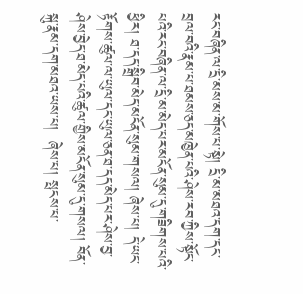རང་བཞིན་ལ་དྲི་མས་མ་གོས་པ་སྟེ། དྲི་མ་མཐའ་དག་དང་བྲལ་བའི་རྣམ་པ་ཐམས་ཅད་མཁྱེན་པའི་ཤེས་རབ་ཀྱིས་སྟོང་པའི་རང་བཞིན་ལ་དྲི་མ་མེད་པར་མངོན་སུམ་དུ་གཟིགས་པའི་ཕྱིར། ཐ་དད་སྒྲིབ་མེད་མངོན་སུམ་གསལ། ཞེས་པ། དེ་ཡང་རྟོགས་ཚུལ་ལ་ཡུལ་དང་ཡུལ་ཅན་ཐ་དད་མེད་པར་ཤེས་བྱ་ཤེས་བྱེད་ཐ་མེད་པའི་ཚུལ་གྱིས་མངོན་སུམ་དུ་གསལ། བོན་སྐུ་རྣམ་དག་མཐའ་ཡས་པ།  ཞེས་པ། སྤངས་པ་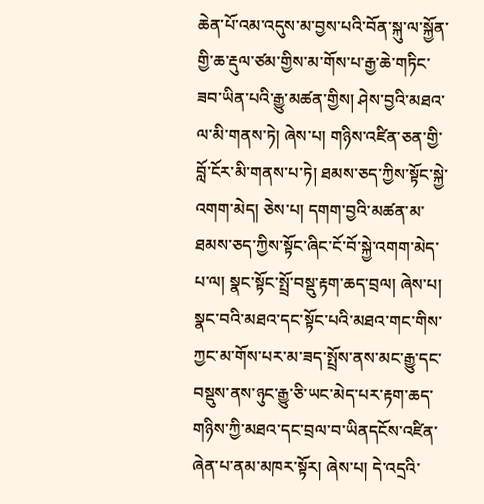ཆེན་པོ་འམ་འདུས་མ་བྱས་པའི་བོན་སྐུ་ལ་སྐྱོན་གྱི་ཆ་རྡུལ་ཙམ་གྱིས་མ་གོས་པ་རྒྱ་ཆེ་གཏིང་ཟབ་ཡིན་པའི་རྒྱུ་མཚན་གྱིས། ཤེས་བྱའི་མཐའ་ལ་མི་གནས་ཏེ། ཞེས་པ། གཉིས་འཛིན་ཅན་གྱི་བློ་ངོར་མི་གནས་པ་ཏེ། ཐམས་ཅད་ཀྱིས་སྟོང་སྐྱེ་འགག་མེད། ཅེས་པ། དགག་བྱའི་མཚན་མ་ཐམས་ཅད་ཀྱིས་སྟོང་ཞིང་ངོ་བོ་སྐྱེ་འགག་མེད་པ་ལ། སྣང་སྟོང་སྤྲོ་བསྡུ་རྟག་ཆད་བྲལ། ཞེས་པ། སྣང་བའི་མཐའ་དང་སྟོང་པའི་མཐའ་གང་གིས་ཀྱང་མ་གོས་པར་མ་ཟད་སྤྲོས་ནས་མང་རྒྱུ་དང་བསྡུས་ནས་ཉུང་རྒྱུ་ཅི་ཡང་མེད་པར་རྟག་ཆད་གཉིས་ཀྱི་མཐའ་དང་བྲལ་བ་ཡིནདངོས་འཛིན་ཞེན་པ་ནམ་མཁར་སྟོར། ཞེས་པ། དེ་འདྲའི་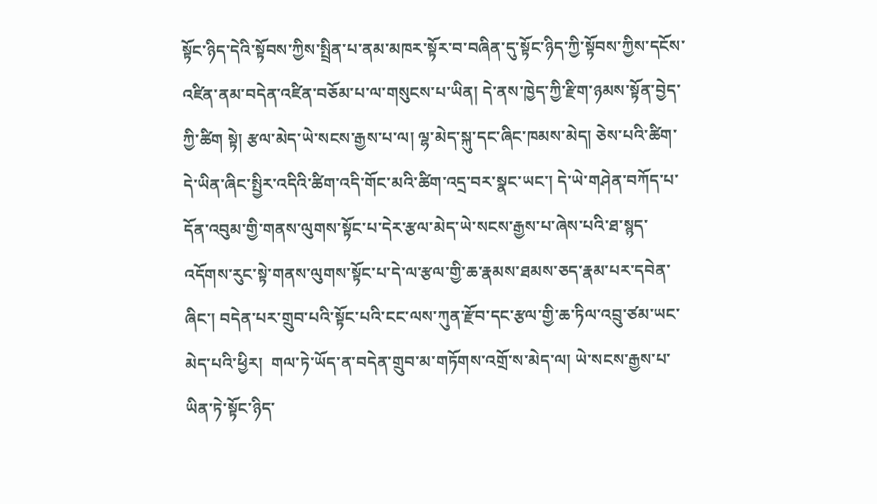སྟོང་ཉིད་དེའི་སྟོབས་ཀྱིས་སྤྲིན་པ་ནམ་མཁར་སྟོར་བ་བཞིན་དུ་སྟོང་ཉིད་ཀྱི་སྟོབས་ཀྱིས་དངོས་འཛིན་ནམ་བདེན་འཛིན་བཅོམ་པ་ལ་གསུངས་པ་ཡིན། དེ་ནས་ཁྱེད་ཀྱི་རྫིག་ཉམས་སྟོན་བྱེད་ཀྱི་ཚིག སྟེ། རྩལ་མེད་ཡེ་སངས་རྒྱས་པ་ལ། ལྷ་མེད་སྐུ་དང་ཞིང་ཁམས་མེད། ཅེས་པའི་ཚིག་དེ་ཡིན་ཞིང་སྤྱིར་འདིའི་ཚིག་འདི་གོང་མའི་ཚིག་འདྲ་བར་སྣང་ཡང་། དེ་ཡེ་གཤེན་བཀོད་པ་དོན་འབུམ་གྱི་གནས་ལུགས་སྟོང་པ་དེར་རྩལ་མེད་ཡེ་སངས་རྒྱས་པ་ཞེས་པའི་ཐ་སྙད་འདོགས་རུང་སྟེ་གནས་ལུགས་སྟོང་པ་དེ་ལ་རྩལ་གྱི་ཆ་རྣམས་ཐམས་ཅད་རྣམ་པར་དབེན་ཞིང་། བདེན་པར་གྲུབ་པའི་སྟོང་པའི་ངང་ལས་ཀུན་རྫོབ་དང་རྩལ་གྱི་ཆ་ཏིལ་འབྲུ་ཙམ་ཡང་མེད་པའི་ཕྱིར།  གལ་ཏེ་ཡོད་ན་བདེན་གྲུབ་མ་གཏོགས་འགྲོ་ས་མེད་ལ། ཡེ་སངས་རྒྱས་པ་ཡིན་ཏེ་སྟོང་ཉིད་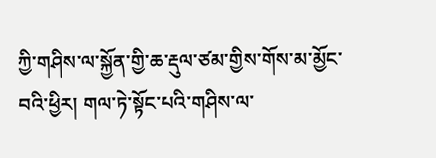ཀྱི་གཤིས་ལ་སྐྱོན་གྱི་ཆ་རྡུལ་ཙམ་གྱིས་གོས་མ་མྱོང་བའི་ཕྱིར། གལ་ཏེ་སྟོང་པའི་གཤིས་ལ་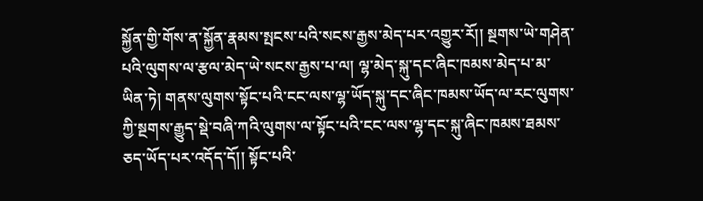སྐྱོན་གྱི་གོས་ན་སྐྱོན་རྣམས་སྤངས་པའི་སངས་རྒྱས་མེད་པར་འགྱུར་རོ།། སྔགས་ཡེ་གཤེན་པའི་ལུགས་ལ་རྩལ་མེད་ཡེ་སངས་རྒྱས་པ་ལ། ལྷ་མེད་སྐུ་དང་ཞིང་ཁམས་མེད་པ་མ་ཡིན་ཏེ། གནས་ལུགས་སྟོང་པའི་ངང་ལས་ལྷ་ཡོད་སྐུ་དང་ཞིང་ཁམས་ཡོད་ལ་རང་ལུགས་ཀྱི་སྔགས་རྒྱུད་སྡེ་བཞི་ཀའི་ལུགས་ལ་སྟོང་པའི་ངང་ལས་ལྷ་དང་སྐུ་ཞིང་ཁམས་ཐམས་ཅད་ཡོད་པར་འདོད་དོ།། སྟོང་པའི་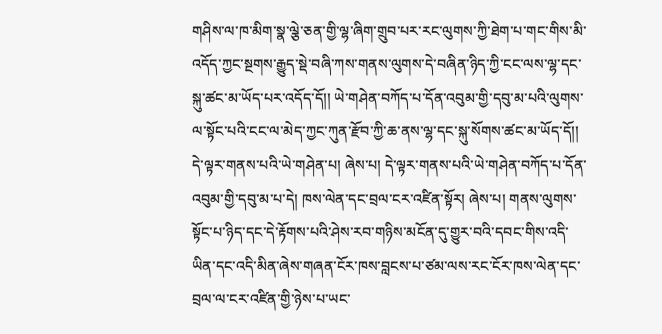གཤིས་ལ་ཁ་མིག་སྣ་ལྕེ་ཅན་གྱི་ལྷ་ཞིག་གྲུབ་པར་རང་ལུགས་ཀྱི་ཐེག་པ་གང་གིས་མི་འདོད་ཀྱང་སྔགས་རྒྱུད་སྡེ་བཞི་ཀས་གནས་ལུགས་དེ་བཞིན་ཉིད་ཀྱི་ངང་ལས་ལྷ་དང་སྐུ་ཚང་མ་ཡོད་པར་འདོད་དོ།། ཡེ་གཤེན་བཀོད་པ་དོན་འབུམ་གྱི་དབུ་མ་པའི་ལུགས་ལ་སྟོང་པའི་ངང་ལ་མེད་ཀྱང་ཀུན་རྫོབ་ཀྱི་ཆ་ནས་ལྷ་དང་སྐུ་སོགས་ཚང་མ་ཡོད་དོ།། དེ་ལྟར་གནས་པའི་ཡེ་གཤེན་པ། ཞེས་པ། དེ་ལྟར་གནས་པའི་ཡེ་གཤེན་བཀོད་པ་དོན་འབུམ་གྱི་དབུ་མ་པ་དེ། ཁས་ལེན་དང་བྲལ་ངར་འཛིན་སྟོར། ཞེས་པ། གནས་ལུགས་སྟོང་པ་ཉིད་དང་དེ་རྟོགས་པའི་ཤེས་རབ་གཉིས་མངོན་དུ་གྱུར་བའི་དབང་གིས་འདི་ཡིན་དང་འདི་མིན་ཞེས་གཞན་ངོར་ཁས་བླངས་པ་ཙམ་ལས་རང་ངོར་ཁས་ལེན་དང་བྲལ་ལ་ངར་འཛིན་གྱི་ཉེས་པ་ཡང་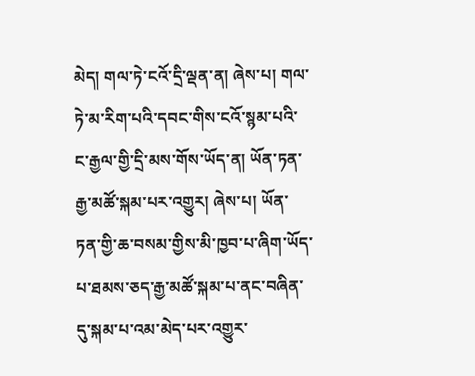མེད། གལ་ཏེ་ངའོ་དྲི་ལྡན་ན། ཞེས་པ། གལ་ཏེ་མ་རིག་པའི་དབང་གིས་ངའོ་སྙམ་པའི་ང་རྒྱལ་གྱི་དྲི་མས་གོས་ཡོད་ན། ཡོན་ཏན་རྒྱ་མཚོ་སྐམ་པར་འགྱུར། ཞེས་པ། ཡོན་ཏན་གྱི་ཆ་བསམ་གྱིས་མི་ཁྱབ་པ་ཞིག་ཡོད་པ་ཐམས་ཅད་རྒྱ་མཚོ་སྐམ་པ་ནང་བཞིན་དུ་སྐམ་པ་འམ་མེད་པར་འགྱུར་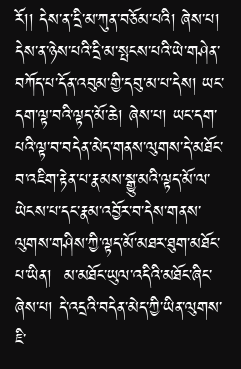རོ།། དེས་ན་དྲི་མ་ཀུན་བཅོམ་པའི། ཞེས་པ། དེས་ན་ཉེས་པའི་དྲི་མ་སྤངས་པའི་ཡེ་གཤེན་བཀོད་པ་དོན་འབུམ་གྱི་དབུ་མ་པ་དེས། ཡང་དག་ལྟ་བའི་ལྟད་མོ་ཆེ། ཞེས་པ། ཡང་དག་པའི་ལྟ་བ་བདེན་མེད་གནས་ལུགས་དེ་མཐོང་བ་འཇིག་རྟེན་པ་རྣམས་སྒྱུ་མའི་ལྟད་མོ་ལ་ཡེངས་པ་དང་རྣམ་འབྱོར་བ་དེས་གནས་ལུགས་གཤིས་ཀྱི་ལྟད་མོ་མཐར་ཐུག་མཐོང་པ་ཡིན།  མ་མཐོང་ཡུལ་འདིའི་མཐོང་ཞིང་ ཞེས་པ། དེ་འདྲའི་བདེན་མེད་ཀྱི་ཡིན་ལུགས་ཇི་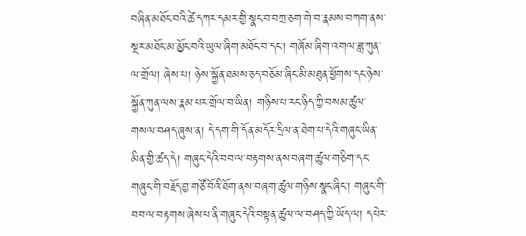བཞིན་མཐོང་བའི་ཚེ་དཀར་དམར་གྱི་སྣང་བ་བཀྲ་ཅག་གེ་བ་རྣམས་བཀག་ནས་སྔར་མཐོང་མ་མྱོང་བའི་ཡུལ་ཞིག་མཐོང་བ་དང་། གཞོམ་ཞིག་འགལ་ཟླ་ཀུན་ལ་གྲོལ། ཞེས་པ། ཉེས་སྐྱོན་ཐམས་ཅད་བཅོམ་ཞིང་མི་མཐུན་ཕྱོགས་དང་ཉེས་སྐྱོན་ཀུན་ལས་རྣམ་པར་གྲོལ་བ་ཡིན། གཉིས་པ་རང་ཉིད་ཀྱི་བསམ་ཚུལ་གསལ་བཤད་ཞུས་ན། དེ་དག་གི་དོན་མདོར་དྲིལ་ན་ཐེག་པ་དེའི་གཞུང་ཡིན་མིན་གྱི་ཚད་དེ། གཞུང་དེའི་བབ་ལ་བརྟགས་ནས་བཞག་ཚུལ་གཅིག་དང་གཞུང་གི་བརྗོད་བྱ་གཙོ་བོའི་ཐོག་ནས་བཞག་ཚུལ་གཉིས་སྣང་ཞིང་། གཞུང་གི་བབ་ལ་བརྟགས་ཞེས་པ་ནི་གཞུང་དེའི་བསྟན་ཚུལ་ལ་བཤད་ཀྱི་ཡོད་ལ། དཔེར་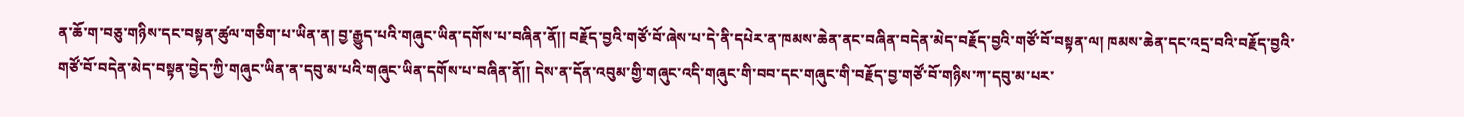ན་ཆོ་ག་བཅུ་གཉིས་དང་བསྟན་ཚུལ་གཅིག་པ་ཡིན་ན། བྱ་རྒྱུད་པའི་གཞུང་ཡིན་དགོས་པ་བཞིན་ནོ།། བརྗོད་བྱའི་གཙོ་བོ་ཞེས་པ་དེ་ནི་དཔེར་ན་ཁམས་ཆེན་ནང་བཞིན་བདེན་མེད་བརྗོད་བྱའི་གཙོ་བོ་བསྟན་ལ། ཁམས་ཆེན་དང་འདྲ་བའི་བརྗོད་བྱའི་གཙོ་བོ་བདེན་མེད་བསྟན་བྱེད་ཀྱི་གཞུང་ཡིན་ན་དབུ་མ་པའི་གཞུང་ཡིན་དགོས་པ་བཞིན་ནོ།། དེས་ན་དོན་འབུམ་གྱི་གཞུང་འདི་གཞུང་གི་བབ་དང་གཞུང་གི་བརྗོད་བྱ་གཙོ་བོ་གཉིས་ཀ་དབུ་མ་པར་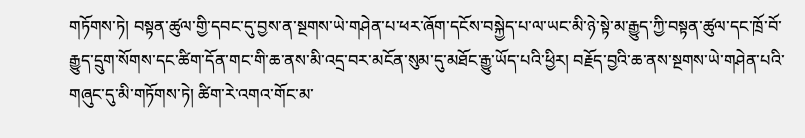གཏོགས་ཏེ། བསྟན་ཚུལ་གྱི་དབང་དུ་བྱས་ན་སྔགས་ཡེ་གཤེན་པ་ཕར་ཞོག་དངོས་བསྐྱེད་པ་ལ་ཡང་མི་ཉེ་སྟེ་མ་རྒྱུད་ཀྱི་བསྟན་ཚུལ་དང་ཁྲོ་བོ་རྒྱུད་དྲུག་སོགས་དང་ཚིག་དོན་གང་གི་ཆ་ནས་མི་འདྲ་བར་མངོན་སུམ་དུ་མཐོང་རྒྱུ་ཡོད་པའི་ཕྱིར། བརྗོད་བྱའི་ཆ་ནས་སྔགས་ཡེ་གཤེན་པའི་གཞུང་དུ་མི་གཏོགས་ཏེ། ཚིག་རེ་འགའ་གོང་མ་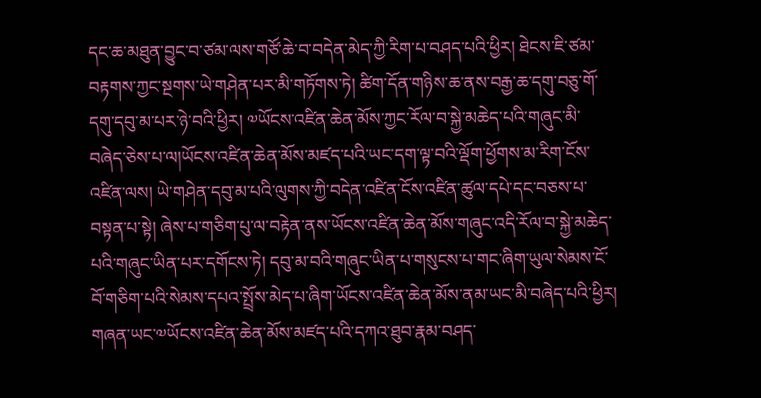དང་ཆ་མཐུན་བྱུང་བ་ཙམ་ལས་གཙོ་ཆེ་བ་བདེན་མེད་ཀྱི་རིག་པ་བཤད་པའི་ཕྱིར། ཐེངས་ཇི་ཙམ་བརྟགས་ཀྱང་སྔགས་ཡེ་གཤེན་པར་མི་གཏོགས་ཏེ། ཚིག་དོན་གཉིས་ཆ་ནས་བརྒྱ་ཆ་དགུ་བཅུ་གོ་དགུ་དབུ་མ་པར་ཉེ་བའི་ཕྱིར། ༧ཡོངས་འཛིན་ཆེན་མོས་ཀྱང་རོལ་བ་སྐྱེ་མཆེད་པའི་གཞུང་མི་བཞེད་ཅེས་པ་ལ།ཡོངས་འཛིན་ཆེན་མོས་མཛད་པའི་ཡང་དག་ལྟ་བའི་ལྡོག་ཕྱོགས་མ་རིག་ངོས་འཛིན་ལས། ཡེ་གཤེན་དབུ་མ་པའི་ལུགས་ཀྱི་བདེན་འཛིན་ངོས་འཛིན་ཚུལ་དཔེ་དང་བཅས་པ་བསྟན་པ་སྟེ། ཞེས་པ་གཅིག་པུ་ལ་བརྟེན་ནས་ཡོངས་འཛིན་ཆེན་མོས་གཞུང་འདི་རོལ་བ་སྐྱེ་མཆེད་པའི་གཞུང་ཡིན་པར་དགོངས་ཏེ། དབུ་མ་བའི་གཞུང་ཡིན་པ་གསུངས་པ་གང་ཞིག་ཡུལ་སེམས་ངོ་བོ་གཅིག་པའི་སེམས་དཔའ་སྤྲོས་མེད་པ་ཞིག་ཡོངས་འཛིན་ཆེན་མོས་ནམ་ཡང་མི་བཞེད་པའི་ཕྱིར། གཞན་ཡང་༧ཡོངས་འཛིན་ཆེན་མོས་མཛད་པའི་དཀའ་ཐུབ་རྣམ་བཤད་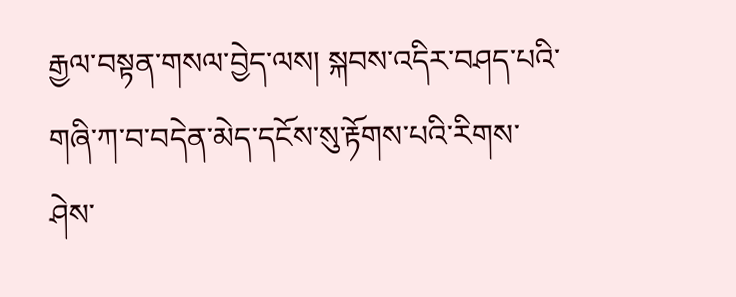རྒྱལ་བསྟན་གསལ་བྱེད་ལས། སྐབས་འདིར་བཤད་པའི་གཞི་ཀ་བ་བདེན་མེད་དངོས་སུ་རྟོགས་པའི་རིགས་ཤེས་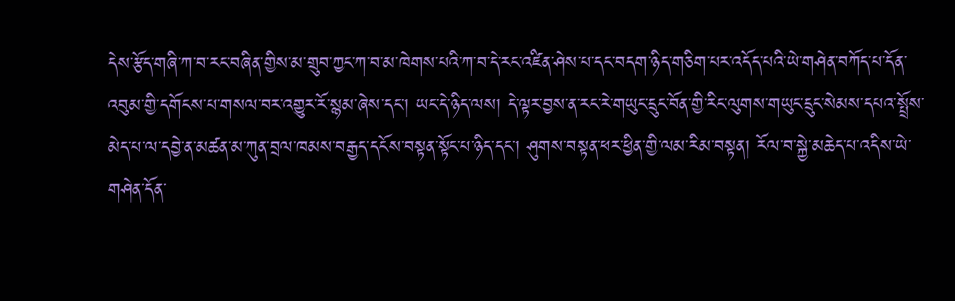དེས་རྩོད་གཞི་ཀ་བ་རང་བཞིན་གྱིས་མ་གྲུབ་ཀྱང་ཀ་བ་མ་ཁེགས་པའི་ཀ་བ་དེ་རང་འཛིན་ཤེས་པ་དང་བདག་ཉིད་གཅིག་པར་འདོད་པའི་ཡེ་གཤེན་བཀོད་པ་དོན་འབུམ་གྱི་དགོངས་པ་གསལ་བར་འགྱུར་རོ་སྙམ་ཞེས་དང་། ཡང་དེ་ཉིད་ལས། དེ་ལྟར་བྱས་ན་རང་རེ་གཡུང་དྲུང་བོན་གྱི་རིང་ལུགས་གཡུང་དྲུང་སེམས་དཔའ་སྤྲོས་མེད་པ་ལ་དབྱེ་ན་མཚན་མ་ཀུན་བྲལ་ཁམས་བརྒྱད་དངོས་བསྟན་སྟོང་པ་ཉིད་དང་། ཤུགས་བསྟན་ཕར་ཕྱིན་གྱི་ལམ་རིམ་བསྟན། རོལ་བ་སྐྱེ་མཆེད་པ་འདིས་ཡེ་གཤེན་དོན་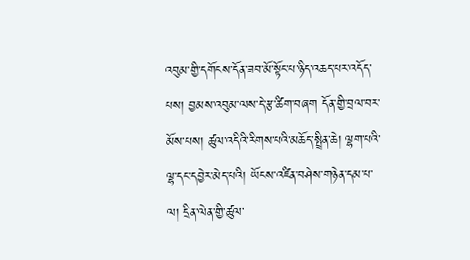འབུམ་གྱི་དགོངས་དོན་ཟབ་མོ་སྟོང་པ་ཉིད་འཆད་པར་འདོད་པས། བྱམས་འབུམ་ལས་དེ་རྩ་ཚིག་བཞག དོན་གྱི་བྲལ་བར་མོས་པས། ཚུལ་འདིའི་རིགས་པའི་མཆོད་སྤྲིན་ཆེ། ལྷག་པའི་ལྷ་དང་དབྱེར་མེད་པའི། ཡོངས་འཛིན་བཤེས་གཉེན་དམ་པ་ལ། དྲིན་ལེན་གྱི་ཚུལ་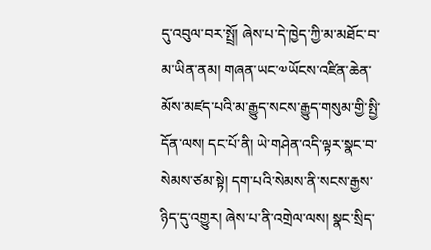དུ་འབུལ་བར་སྤྲོ། ཞེས་པ་དེ་ཁྱེད་ཀྱི་མ་མཐོང་བ་མ་ཡིན་ནམ། གཞན་ཡང་༧ཡོངས་འཛིན་ཆེན་མོས་མཛད་པའི་མ་རྒྱུད་སངས་རྒྱུད་གསུམ་གྱི་སྤྱི་དོན་ལས། དང་པོ་ནི། ཡེ་གཤེན་འདི་ལྟར་སྣང་བ་སེམས་ཙམ་སྟེ། དག་པའི་སེམས་ནི་སངས་རྒྱས་ཉིད་དུ་འགྱུར། ཞེས་པ་ནི་འགྲེལ་ལས། སྣང་སྲིད་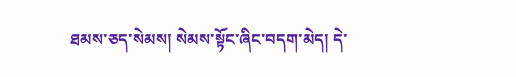ཐམས་ཅད་སེམས། སེམས་སྟོང་ཞིང་བདག་མེད། དེ་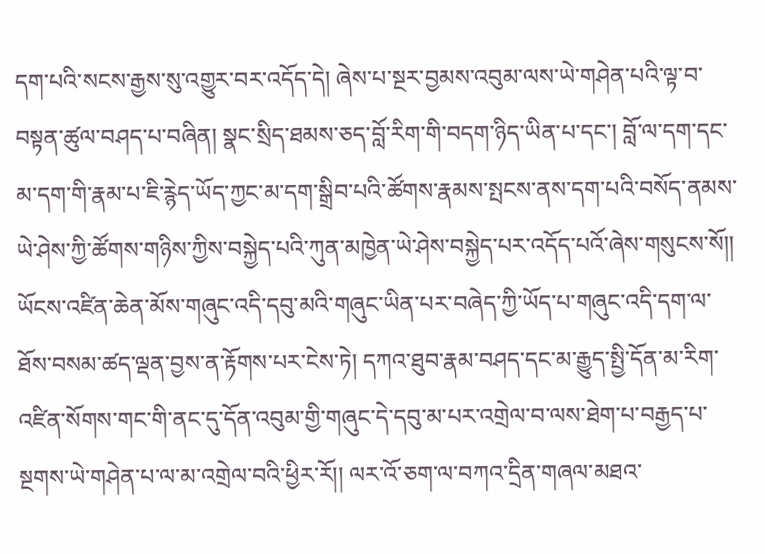དག་པའི་སངས་རྒྱས་སུ་འགྱུར་བར་འདོད་དེ། ཞེས་པ་སྔར་བྱམས་འབུམ་ལས་ཡེ་གཤེན་པའི་ལྟ་བ་བསྟན་ཚུལ་བཤད་པ་བཞིན། སྣང་སྲིད་ཐམས་ཅད་བློ་རིག་གི་བདག་ཉིད་ཡིན་པ་དང་། བློ་ལ་དག་དང་མ་དག་གི་རྣམ་པ་ཇི་རྙེད་ཡོད་ཀྱང་མ་དག་སྒྲིབ་པའི་ཚོགས་རྣམས་སྤངས་ནས་དག་པའི་བསོད་ནམས་ཡེ་ཤེས་ཀྱི་ཚོགས་གཉིས་ཀྱིས་བསྐྱེད་པའི་ཀུན་མཁྱེན་ཡེ་ཤེས་བསྐྱེད་པར་འདོད་པའོ་ཞེས་གསུངས་སོ།། ཡོངས་འཛིན་ཆེན་མོས་གཞུང་འདི་དབུ་མའི་གཞུང་ཡིན་པར་བཞེད་ཀྱི་ཡོད་པ་གཞུང་འདི་དག་ལ་ཐོས་བསམ་ཚད་ལྡན་བྱས་ན་རྟོགས་པར་ངེས་ཏེ། དཀའ་ཐུབ་རྣམ་བཤད་དང་མ་རྒྱུད་སྤྱི་དོན་མ་རིག་འཛིན་སོགས་གང་གི་ནང་དུ་དོན་འབུམ་གྱི་གཞུང་དེ་དབུ་མ་པར་འགྲེལ་བ་ལས་ཐེག་པ་བརྒྱད་པ་སྔགས་ཡེ་གཤེན་པ་ལ་མ་འགྲེལ་བའི་ཕྱིར་རོ།། ལར་འོ་ཅག་ལ་བཀའ་དྲིན་གཞལ་མཐའ་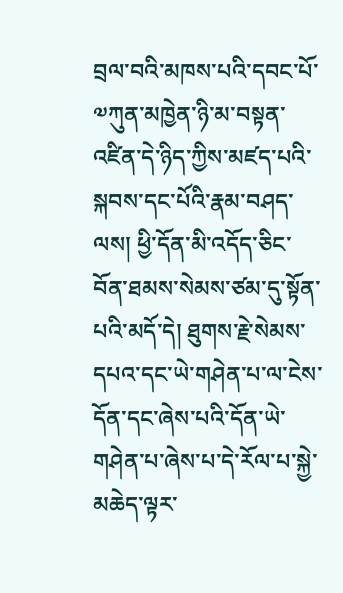བྲལ་བའི་མཁས་པའི་དབང་པོ་༧ཀུན་མཁྱེན་ཉི་མ་བསྟན་འཛིན་དེ་ཉིད་ཀྱིས་མཛད་པའི་སྐབས་དང་པོའི་རྣམ་བཤད་ལས། ཕྱི་དོན་མི་འདོད་ཅིང་བོན་ཐམས་སེམས་ཙམ་དུ་སྟོན་པའི་མདོ་དེ། ཐུགས་རྗེ་སེམས་དཔའ་དང་ཡེ་གཤེན་པ་ལ་ངེས་དོན་དང་ཞེས་པའི་དོན་ཡེ་གཤེན་པ་ཞེས་པ་དེ་རོལ་པ་སྐྱེ་མཆེད་ལྟར་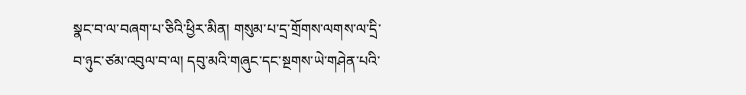སྣང་བ་ལ་བཞག་པ་ཅིའི་ཕྱིར་མིན། གསུམ་པ་དྲ་གྲོགས་ལགས་ལ་དྲི་བ་ཉུང་ཙམ་འབུལ་བ་ལ། དབུ་མའི་གཞུང་དང་སྔགས་ཡེ་གཤེན་པའི་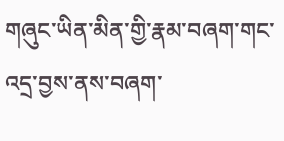གཞུང་ཡིན་མིན་གྱི་རྣམ་བཞག་གང་འདྲ་བྱས་ནས་བཞག་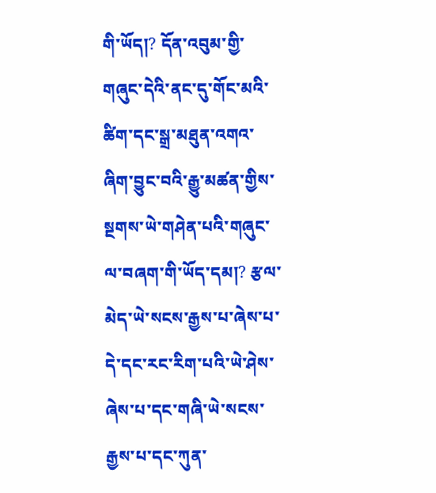གི་ཡོད།? དོན་འབུམ་གྱི་གཞུང་དེའི་ནང་དུ་གོང་མའི་ཚིག་དང་སྒྲ་མཐུན་འགའ་ཞིག་བྱུང་བའི་རྒྱུ་མཚན་གྱིས་སྔགས་ཡེ་གཤེན་པའི་གཞུང་ལ་བཞག་གི་ཡོད་དམ།? རྩལ་མེད་ཡེ་སངས་རྒྱས་པ་ཞེས་པ་དེ་དང་རང་རིག་པའི་ཡེ་ཤེས་ཞེས་པ་དང་གཞི་ཡེ་སངས་རྒྱས་པ་དང་ཀུན་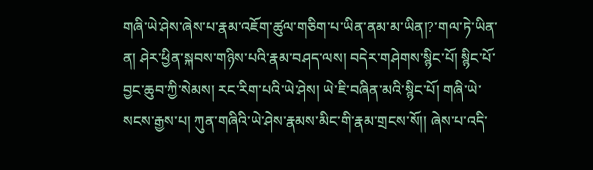གཞི་ཡེ་ཤེས་ཞེས་པ་རྣམ་འཇོག་ཚུལ་གཅིག་པ་ཡིན་ནམ་མ་ཡིན།?་གལ་ཏེ་ཡིན་ན། ཤེར་ཕྱིན་སྐབས་གཉིས་པའི་རྣམ་བཤད་ལས། བདེར་གཤེགས་སྙིང་པོ། སྙིང་པོ་བྱང་ཆུབ་ཀྱི་སེམས། རང་རིག་པའི་ཡེ་ཤེས། ཡེ་ཇི་བཞིན་མའི་སྙིང་པོ། གཞི་ཡེ་སངས་རྒྱས་པ། ཀུན་གཞིའི་ཡེ་ཤེས་རྣམས་མིང་གི་རྣམ་གྲངས་སོ།། ཞེས་པ་འདི་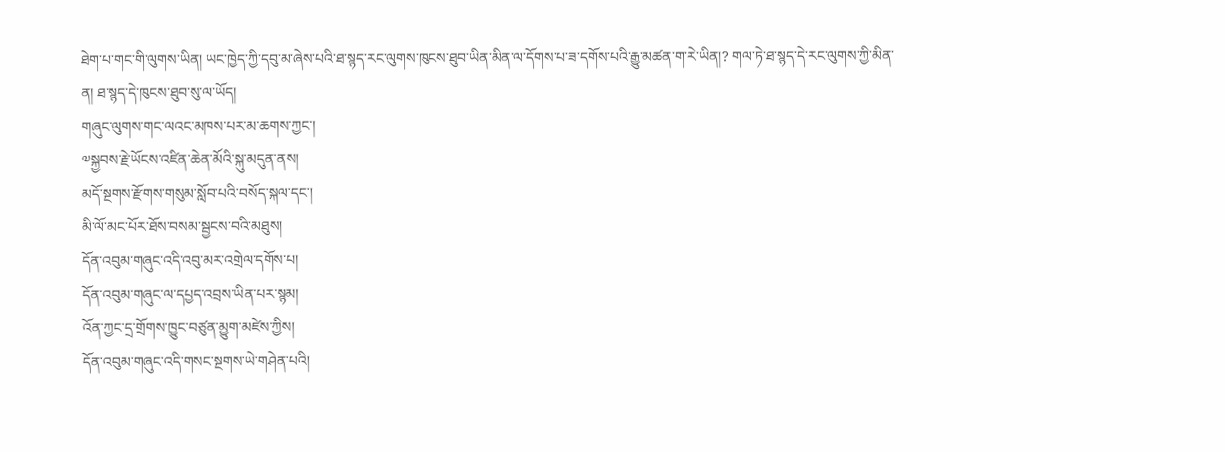ཐེག་པ་གང་གི་ལུགས་ཡིན། ཡང་ཁྱེད་ཀྱི་དབུ་མ་ཞེས་པའི་ཐ་སྙད་རང་ལུགས་ཁུངས་ཐུབ་ཡིན་མིན་ལ་དོགས་པ་ཟ་དགོས་པའི་རྒྱུ་མཚན་ག་རེ་ཡིན།? གལ་ཏེ་ཐ་སྙད་དེ་རང་ལུགས་ཀྱི་མིན་ན། ཐ་སྙད་དེ་ཁུངས་ཐུབ་སུ་ལ་ཡོད།
གཞུང་ལུགས་གང་ལའང་མཁས་པར་མ་ཆགས་ཀྱང་།
༧སྐྱབས་རྗེ་ཡོངས་འཛིན་ཆེན་མོའི་སྐུ་མདུན་ནས།
མདོ་སྔགས་རྫོགས་གསུམ་སློབ་པའི་བསོད་སྐལ་དང་།
མི་ལོ་མང་པོར་ཐོས་བསམ་སྦྱངས་བའི་མཐུས།
དོན་འབུམ་གཞུང་འདི་འབུ་མར་འགྲེལ་དགོས་པ།
དོན་འབུམ་གཞུང་ལ་དཔྱད་འབྲས་ཡིན་པར་སྙམ།
འོན་ཀྱང་དྲ་གྲོགས་ཁྱུང་བཙུན་མྱུག་མཛེས་ཀྱིས།
དོན་འབུམ་གཞུང་འདི་གསང་སྔགས་ཡེ་གཤེན་པའི།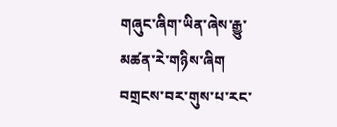གཞུང་ཞིག་ཡིན་ཞེས་རྒྱུ་མཚན་རེ་གཉིས་ཞིག
བགྲངས་བར་གུས་པ་རང་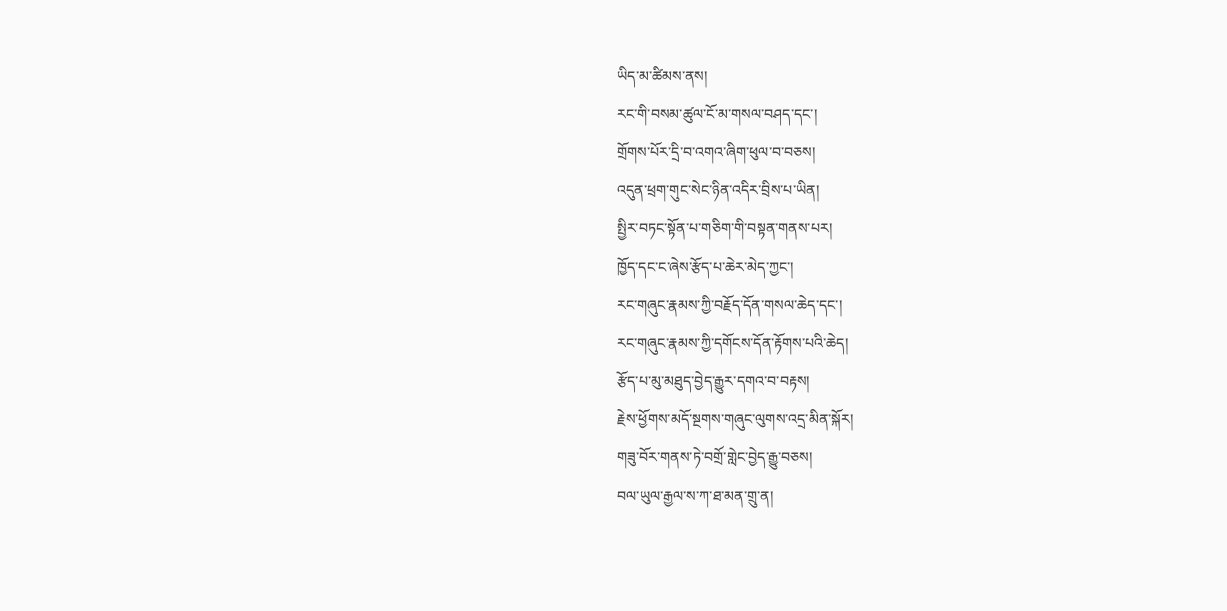ཡིད་མ་ཚིམས་ནས།
རང་གི་བསམ་ཚུལ་ངོ་མ་གསལ་བཤད་དང་།
གྲོགས་པོར་དྲི་བ་འགའ་ཞིག་ཕུལ་བ་བཅས།
འདུན་ཕྲག་གུང་སེང་ཉིན་འདིར་བྲིས་པ་ཡིན།
སྤྱིར་བཏང་སྟོན་པ་གཅིག་གི་བསྟན་གནས་པར།
ཁྱོད་དང་ང་ཞེས་རྩོད་པ་ཆེར་མེད་ཀྱང་།
རང་གཞུང་རྣམས་ཀྱི་བརྗོད་དོན་གསལ་ཆེད་དང་།
རང་གཞུང་རྣམས་ཀྱི་དགོངས་དོན་རྟོགས་པའི་ཆེད།
རྩོད་པ་མུ་མཐུད་བྱེད་རྒྱུར་དགའ་བ་བརྟས།
རྗེས་ཕྱོགས་མདོ་སྔགས་གཞུང་ལུགས་འདྲ་མིན་སྐོར།
གཟུ་བོར་གནས་ཏེ་བགྲོ་གླེང་བྱེད་རྒྱུ་བཅས།
བལ་ཡུལ་རྒྱལ་ས་ཀ་ཐ་མན་གྲུ་ན།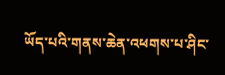ཡོད་པའི་གནས་ཆེན་འཕགས་པ་ཤིང་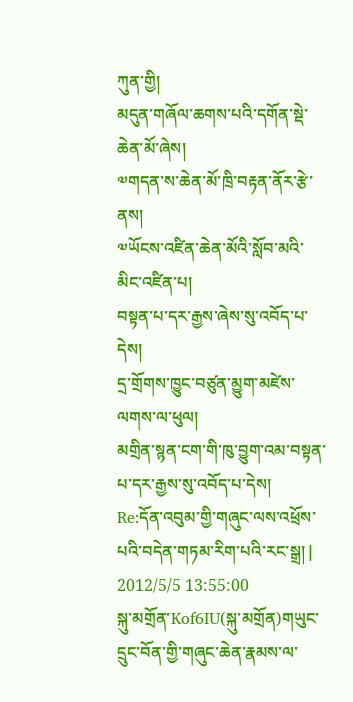ཀུན་གྱི།
མདུན་གཞོལ་ཆགས་པའི་དགོན་སྡེ་ཆེན་མོ་ཞེས།
༧གདན་ས་ཆེན་མོ་ཁྲི་བརྟན་ནོར་རྩེ་ནས།
༧ཡོངས་འཛིན་ཆེན་མོའི་སློབ་མའི་མིང་འཛིན་པ།
བསྟན་པ་དར་རྒྱས་ཞེས་སུ་འབོད་པ་དེས།
དྲ་གྲོགས་ཁྱུང་བཙུན་མྱུག་མཛེས་ལགས་ལ་ཕུལ།
མགྲིན་སྙན་ངག་གི་ཁུ་བྱུག་འམ་བསྟན་པ་དར་རྒྱས་སུ་འབོད་པ་དེས།
Re:དོན་འབུམ་གྱི་གཞུང་ལས་འཕྲོས་པའི་བདེན་གཏམ་རིག་པའི་རང་སྒྲ། | 2012/5/5 13:55:00
སྐུ་མགྲོན་Kof6IU(སྐུ་མགྲོན)གཡུང་དྲུང་བོན་གྱི་གཞུང་ཆེན་རྣམས་ལ་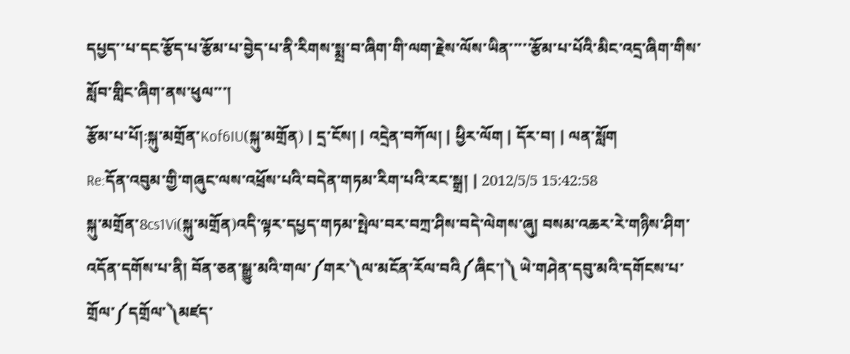དཔྱད་་པ་དང་རྩོད་པ་རྩོམ་པ་བྱེད་པ་ནི་རིགས་སྨྲ་བ་ཞིག་གི་ལག་རྗེས་ལོས་ཡིན་་་་་རྩོམ་པ་པོའི་མིང་འདྲ་ཞིག་གིས་སློབ་གླིང་ཞིག་ནས་ཕུལ་་་།
རྩོམ་པ་པོ།:སྐུ་མགྲོན་Kof6IU(སྐུ་མགྲོན) | དྲ་ངོས། | འདྲེན་བཀོལ། | ཕྱིར་ལོག | དོར་བ། | ལན་སློག
Re:དོན་འབུམ་གྱི་གཞུང་ལས་འཕྲོས་པའི་བདེན་གཏམ་རིག་པའི་རང་སྒྲ། | 2012/5/5 15:42:58
སྐུ་མགྲོན་8cs1Vi(སྐུ་མགྲོན)འདི་ལྟར་དཔྱད་གཏམ་སྤེལ་བར་བཀྲ་ཤིས་བདེ་ལེགས་ཞུ། བསམ་འཆར་རེ་གཉིས་ཤིག་འདོན་དགོས་པ་ནི། བོན་ཅན་སྒྱུ་མའི་གལ་༼གར་༽ལ་མངོན་རོལ་བའི༼ཞིང་།༽ ཡེ་གཤེན་དབུ་མའི་དགོངས་པ་གྲོལ་༼དགྲོལ་༽མཛད་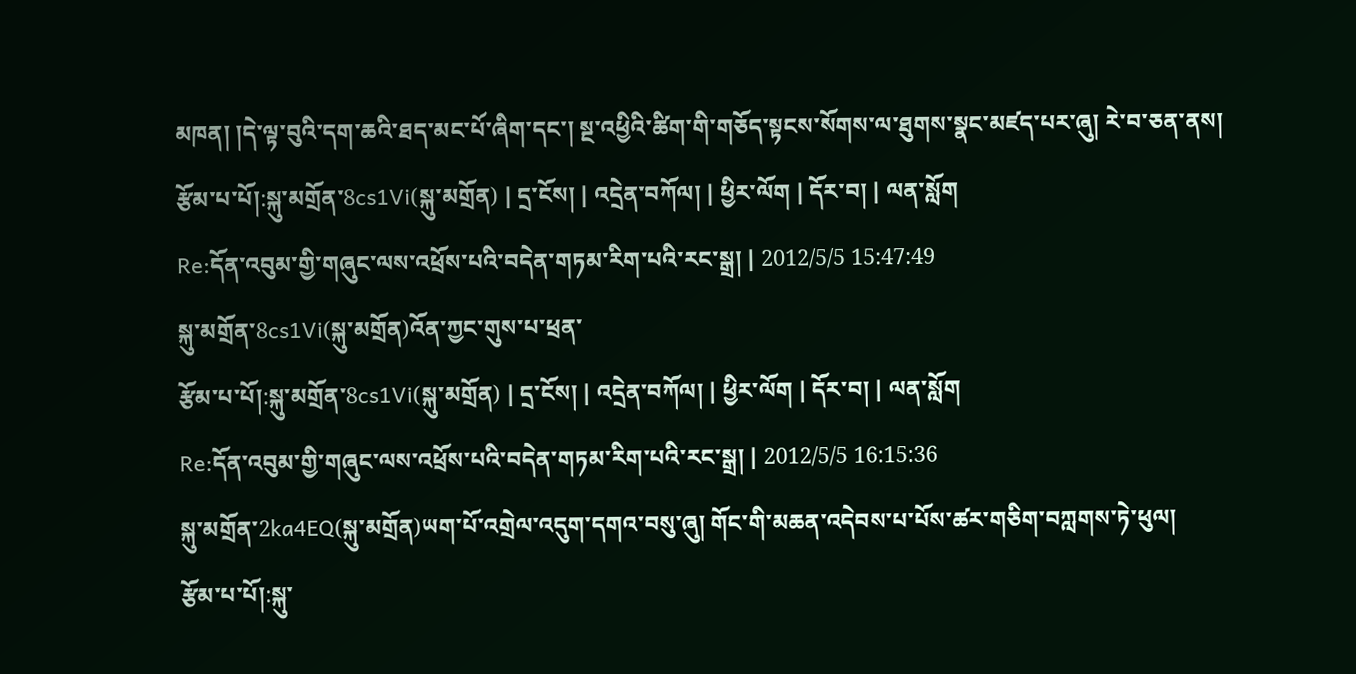མཁན། །དེ་ལྟ་བུའི་དག་ཆའི་ཐད་མང་པོ་ཞིག་དང་། སྔ་འཕྱིའི་ཚིག་གི་གཅོད་སྟངས་སོགས་ལ་ཐུགས་སྣང་མཛད་པར་ཞུ། རེ་བ་ཅན་ནས།
རྩོམ་པ་པོ།:སྐུ་མགྲོན་8cs1Vi(སྐུ་མགྲོན) | དྲ་ངོས། | འདྲེན་བཀོལ། | ཕྱིར་ལོག | དོར་བ། | ལན་སློག
Re:དོན་འབུམ་གྱི་གཞུང་ལས་འཕྲོས་པའི་བདེན་གཏམ་རིག་པའི་རང་སྒྲ། | 2012/5/5 15:47:49
སྐུ་མགྲོན་8cs1Vi(སྐུ་མགྲོན)འོན་ཀྱང་གུས་པ་ཕྲན་
རྩོམ་པ་པོ།:སྐུ་མགྲོན་8cs1Vi(སྐུ་མགྲོན) | དྲ་ངོས། | འདྲེན་བཀོལ། | ཕྱིར་ལོག | དོར་བ། | ལན་སློག
Re:དོན་འབུམ་གྱི་གཞུང་ལས་འཕྲོས་པའི་བདེན་གཏམ་རིག་པའི་རང་སྒྲ། | 2012/5/5 16:15:36
སྐུ་མགྲོན་2ka4EQ(སྐུ་མགྲོན)ཡག་པོ་འགྲེལ་འདུག་དགའ་བསུ་ཞུ། གོང་གི་མཆན་འདེབས་པ་པོས་ཚར་གཅིག་བཀླགས་ཏེ་ཕུལ།
རྩོམ་པ་པོ།:སྐུ་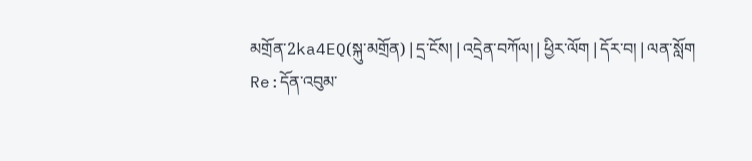མགྲོན་2ka4EQ(སྐུ་མགྲོན) | དྲ་ངོས། | འདྲེན་བཀོལ། | ཕྱིར་ལོག | དོར་བ། | ལན་སློག
Re:དོན་འབུམ་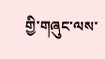གྱི་གཞུང་ལས་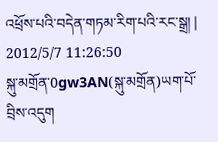འཕྲོས་པའི་བདེན་གཏམ་རིག་པའི་རང་སྒྲ། | 2012/5/7 11:26:50
སྐུ་མགྲོན་0gw3AN(སྐུ་མགྲོན)ཡག་པོ་བྲིས་འདུག